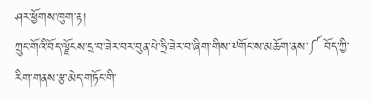ཤར་ཕྱོགས་ཁུག་རྟ།
ཀྲུང་གོའི་བོད་ལྗོངས་དྲ་བ་ཟེར་བར་བུན་པེ་ཧྲི་ཟེར་བ་ཞིག་གིས་༸གོང་ས་མཆོག་ནས་༼ བོད་ཀྱི་རིག་གནས་རྩ་མེད་གཏོང་གི་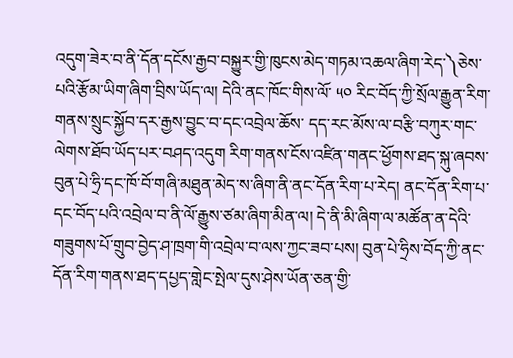འདུག་ཟེར་བ་ནི་དོན་དངོས་རྒྱབ་བསྐྱུར་གྱི་ཁུངས་མེད་གཏམ་འཆལ་ཞིག་རེད་༽ཅེས་པའི་རྩོམ་ཡིག་ཞིག་བྲིས་ཡོད་ལ། དེའི་ནང་ཁོང་གིས་ལོ་ ༥༠ རིང་བོད་ཀྱི་སྲོལ་རྒྱུན་རིག་གནས་སྲུང་སྐྱོབ་དར་རྒྱས་བྱུང་བ་དང་འབྲེལ་ཆོས་ དད་རང་མོས་ལ་བརྩི་བཀུར་གང་ལེགས་ཐོབ་ཡོད་པར་བཤད་འདུག རིག་གནས་ངོས་འཛིན་གནང་ཕྱོགས་ཐད་སྐུ་ཞབས་བུན་པེ་ཧྲི་དང་ཁོ་བོ་གཞི་མཐུན་མེད་ས་ཞིག་ནི་ནང་དོན་རིག་པ་རེད། ནང་དོན་རིག་པ་དང་བོད་པའི་འབྲེལ་བ་ནི་ལོ་རྒྱུས་ཙམ་ཞིག་མིན་ལ། དེ་ནི་མི་ཞིག་ལ་མཚོན་ན་དེའི་གཟུགས་པོ་གྲུབ་བྱེད་ཤ་ཁྲག་གི་འབྲེལ་བ་ལས་ཀྱང་ཟབ་པས། བུན་པེ་ཧྲིས་བོད་ཀྱི་ནང་དོན་རིག་གནས་ཐད་དཔྱད་གླེང་སྤེལ་དུས་ཤེས་ཡོན་ཅན་གྱི་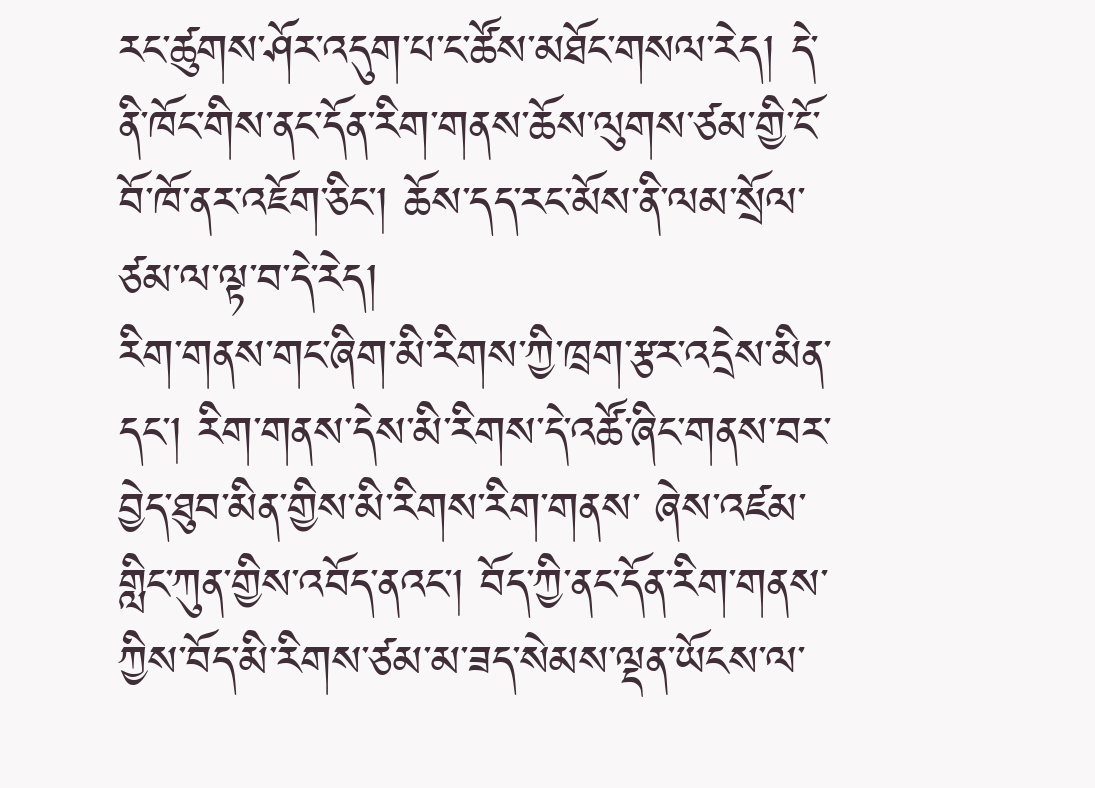རང་ཚུགས་ཤོར་འདུག་པ་ང་ཚོས་མཐོང་གསལ་རེད། དེ་ནི་ཁོང་གིས་ནང་དོན་རིག་གནས་ཆོས་ལུགས་ཙམ་གྱི་ངོ་བོ་ཁོ་ནར་འཇོག་ཅིང་། ཆོས་དད་རང་མོས་ནི་ལམ་སྲོལ་ཙམ་ལ་ལྟ་བ་དེ་རེད།
རིག་གནས་གང་ཞིག་མི་རིགས་ཀྱི་ཁྲག་རྩར་འདྲེས་མིན་དང་། རིག་གནས་དེས་མི་རིགས་དེ་འཚོ་ཞིང་གནས་བར་བྱེད་ཐུབ་མིན་གྱིས་མི་རིགས་རིག་གནས་ ཞེས་འཛམ་གླིང་ཀུན་གྱིས་འབོད་ནའང་། བོད་ཀྱི་ནང་དོན་རིག་གནས་ཀྱིས་བོད་མི་རིགས་ཙམ་མ་ཟད་སེམས་ལྡན་ཡོངས་ལ་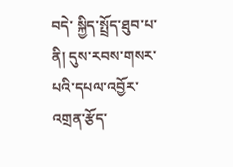བདེ་ སྐྱིད་སྤྲོད་ཐུབ་པ་ནི། དུས་རབས་གསར་པའི་དཔལ་འབྱོར་འགྲན་རྩོད་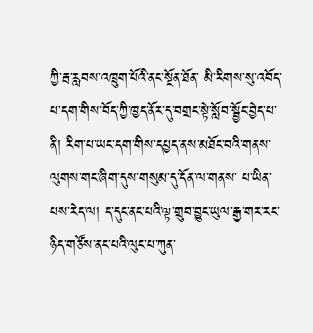ཀྱི་རྦ་རླབས་འཁྲུག་པོའི་ནང་སྔོན་ཐོན་ མི་རིགས་སུ་འབོད་པ་དག་གིས་བོད་ཀྱི་ཁྱད་ནོར་དུ་བགྲང་སྟེ་སློབ་སྦྱོང་བྱེད་པ་ ནི། རིག་པ་ཡང་དག་གིས་དཔྱད་ནས་མཐོང་བའི་གནས་ལུགས་གང་ཞིག་དུས་གསུམ་དུ་དོན་ལ་གནས་ པ་ཡིན་པས་རེད་ལ། ད་དུང་ནང་པའི་ལྟ་གྲུབ་བྱུང་ཡུལ་རྒྱ་གར་རང་ཉིད་གཙོས་ནང་པའི་ལུང་པ་ཀུན་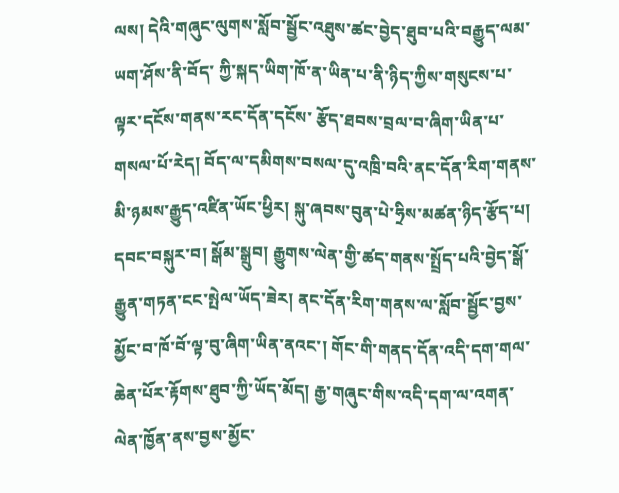ལས། དེའི་གཞུང་ལུགས་སློབ་སྦྱོང་འཐུས་ཚང་བྱེད་ཐུབ་པའི་བརྒྱུད་ལམ་ཡག་ཤོས་ནི་བོད་ ཀྱི་སྐད་ཡིག་ཁོ་ན་ཡིན་པ་ནི་ཉིད་ཀྱིས་གསུངས་པ་ལྟར་དངོས་གནས་རང་དོན་དངོས་ རྩོད་ཐབས་བྲལ་བ་ཞིག་ཡིན་པ་གསལ་པོ་རེད། བོད་ལ་དམིགས་བསལ་དུ་འཁྲི་བའི་ནང་དོན་རིག་གནས་མི་ཉམས་རྒྱུད་འཛིན་ཡོང་ཕྱིར། སྐུ་ཞབས་བུན་པེ་ཧྲིས་མཚན་ཉིད་རྩོད་པ། དབང་བསྐུར་བ། སྒོམ་སྒྲུབ། རྒྱུགས་ལེན་གྱི་ཚད་གནས་སྤྲོད་པའི་བྱེད་སྒོ་རྒྱུན་གཏན་ངང་སྤེལ་ཡོད་ཟེར། ནང་དོན་རིག་གནས་ལ་སློབ་སྦྱོང་བྱས་མྱོང་བ་ཁོ་བོ་ལྟ་བུ་ཞིག་ཡིན་ནའང་། གོང་གི་གནད་དོན་འདི་དག་གལ་ཆེན་པོར་རྟོགས་ཐུབ་ཀྱི་ཡོད་མོད། རྒྱ་གཞུང་གིས་འདི་དག་ལ་འགན་ལེན་ཁྱོན་ནས་བྱས་མྱོང་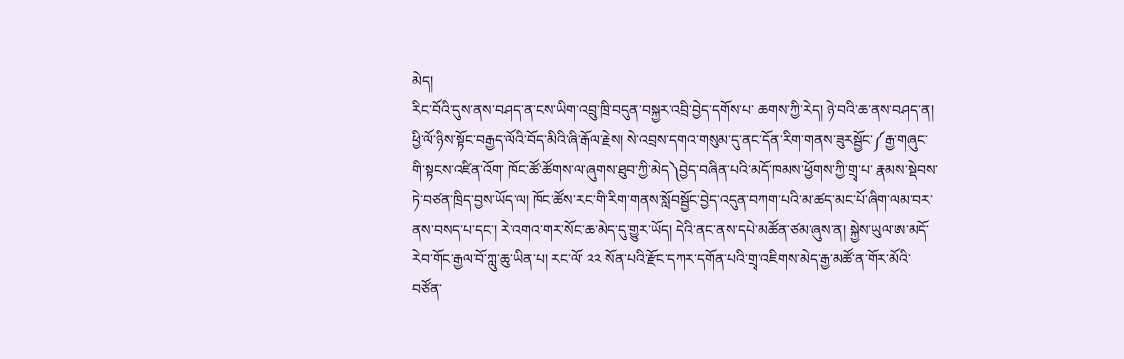མེད།
རིང་བོའི་དུས་ནས་བཤད་ན་ངས་ཡིག་འབྲུ་ཁྲི་བདུན་བསྐྱར་འབྲི་བྱེད་དགོས་པ་ ཆགས་ཀྱི་རེད། ཉེ་བའི་ཆ་ནས་བཤད་ན། ཕྱི་ལོ་ཉིས་སྟོང་བརྒྱད་ལོའི་བོད་མིའི་ཞི་རྒོལ་རྗེས། སེ་འབྲས་དགའ་གསུམ་དུ་ནང་དོན་རིག་གནས་ཟུརསྦྱོང་༼རྒྱ་གཞུང་གི་སྟངས་འཛིན་འོག་ ཁོང་ཚོ་ཚོགས་ལ་ཞུགས་ཐུབ་ཀྱི་མེད༽བྱེད་བཞིན་པའི་མདོ་ཁམས་ཕྱོགས་ཀྱི་གྲྭ་པ་ རྣམས་སྡེབས་ཏེ་བཙན་ཁྲིད་བྱས་ཡོད་ལ། ཁོང་ཚོས་རང་གི་རིག་གནས་སློབསྦྱོང་བྱེད་འདུན་བཀག་པའི་མ་ཚད་མང་པོ་ཞིག་ལམ་བར་ ནས་བསད་པ་དང་། རེ་འགའ་གར་སོང་ཆ་མེད་དུ་གྱུར་ཡོད། དེའི་ནང་ནས་དཔེ་མཚོན་ཙམ་ཞུས་ན། སྐྱེས་ཡུལ་ཨ་མདོ་རེབ་གོང་རྒྱལ་བོ་ཀླུ་ཆུ་ཡིན་པ། རང་ལོ་ ༢༢ སོན་པའི་རྫོང་དཀར་དགོན་པའི་གྲྭ་འཇིགས་མེད་རྒྱ་མཚོ་ན་གོར་མོའི་བཙོན་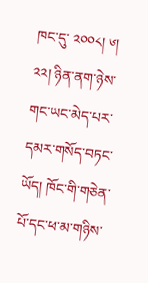ཁང་དུ་ ༢༠༠༨། ༦། ༢༢། ཉིན་ནག་ཉེས་གང་ཡང་མེད་པར་དམར་གསོད་བཏང་ཡོད། ཁོང་གི་གཅེན་པོ་དང་ཕ་མ་གཉིས་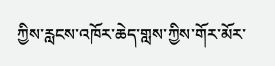ཀྱིས་རླངས་འཁོར་ཆེད་གླས་ཀྱིས་གོར་མོར་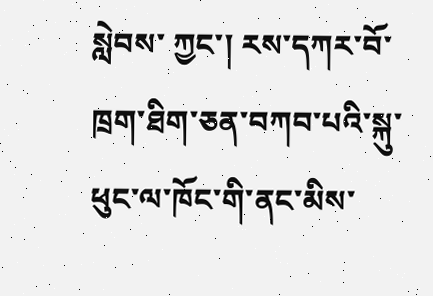སླེབས་ ཀྱང་། རས་དཀར་བོ་ཁྲག་ཐིག་ཅན་བཀབ་པའི་སྐུ་ཕུང་ལ་ཁོང་གི་ནང་མིས་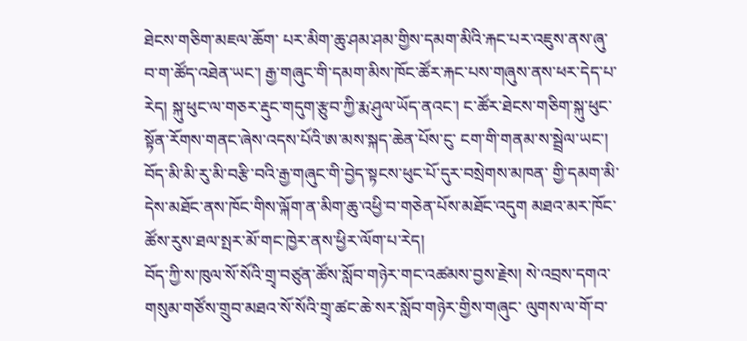ཐེངས་གཅིག་མཇལ་ཆོག་ པར་མིག་ཆུ་ཤམ་ཤམ་གྱིས་དམག་མིའི་རྐང་པར་འཇུས་ནས་ཞུ་བ་ག་ཚོད་འཐེན་ཡང་། རྒྱ་གཞུང་གི་དམག་མིས་ཁོང་ཚོར་རྐང་པས་གཞུས་ནས་ཕར་དེད་པ་རེད། སྐུ་ཕུང་ལ་གཅར་རྡུང་གདུག་རྩུབ་ཀྱི་རྨ་ཤུལ་ཡོད་ནའང་། ང་ཚོར་ཐེངས་གཅིག་སྐུ་ཕུང་སྟོན་རོགས་གནང་ཞེས་འདས་པོའི་ཨ་མས་སྐད་ཆེན་པོས་ངུ་ ངག་གི་གནམ་ས་སྦྲེལ་ཡང་། བོད་མི་མི་རུ་མི་བརྩི་བའི་རྒྱ་གཞུང་གི་བྱེད་སྟངས་ཕུང་པོ་དུར་བསྲེགས་མཁན་ གྱི་དམག་མི་དེས་མཐོང་ནས་ཁོང་གིས་ལྐོག་ན་མིག་ཆུ་འཕྱི་བ་གཅེན་པོས་མཐོང་འདུག མཐའ་མར་ཁོང་ཚོས་རུས་ཐལ་སྤར་མོ་གང་ཁྱེར་ནས་ཕྱིར་ལོག་པ་རེད།
བོད་ཀྱི་ས་ཁུལ་སོ་སོའི་གྲྭ་བཙུན་ཚོས་སློབ་གཉེར་གང་འཚམས་བྱས་རྗེས། སེ་འབྲས་དགའ་གསུམ་གཙོས་གྲུབ་མཐའ་སོ་སོའི་གྲྭ་ཚང་ཆེ་སར་སློབ་གཉེར་གྱིས་གཞུང་ ལུགས་ལ་གོ་བ་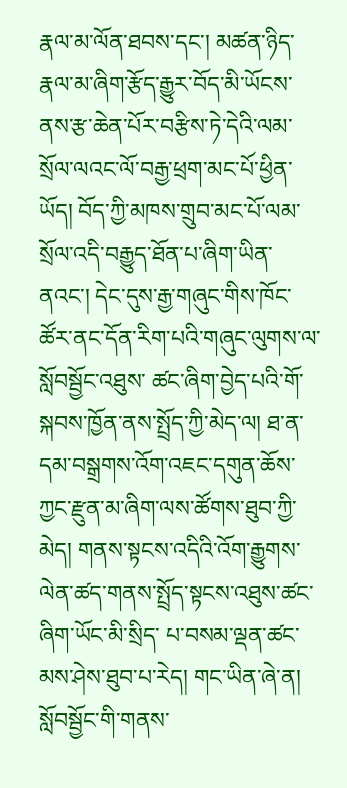རྣལ་མ་ལོན་ཐབས་དང་། མཚན་ཉིད་རྣལ་མ་ཞིག་རྩོད་རྒྱུར་བོད་མི་ཡོངས་ནས་རྩ་ཆེན་པོར་བརྩིས་ཏེ་དེའི་ལམ་ སྲོལ་ལའང་ལོ་བརྒྱ་ཕྲག་མང་པོ་ཕྱིན་ཡོད། བོད་ཀྱི་མཁས་གྲུབ་མང་པོ་ལམ་སྲོལ་འདི་བརྒྱུད་ཐོན་པ་ཞིག་ཡིན་ནའང་། དེང་དུས་རྒྱ་གཞུང་གིས་ཁོང་ཚོར་ནང་དོན་རིག་པའི་གཞུང་ལུགས་ལ་སློབསྦྱོང་འཐུས་ ཚང་ཞིག་བྱེད་པའི་གོ་སྐབས་ཁྱོན་ནས་སྤྲོད་ཀྱི་མེད་ལ། ཐ་ན་དམ་བསྒྲགས་འོག་འཇང་དགུན་ཆོས་ཀྱང་རྫུན་མ་ཞིག་ལས་ཚོགས་ཐུབ་ཀྱི་མེད། གནས་སྟངས་འདིའི་འོག་རྒྱུགས་ལེན་ཚད་གནས་སྤྲོད་སྟངས་འཐུས་ཚང་ཞིག་ཡོང་མི་སྲིད་ པ་བསམ་ལྡན་ཚང་མས་ཤེས་ཐུབ་པ་རེད། གང་ཡིན་ཞེ་ན། སློབསྦྱོང་གི་གནས་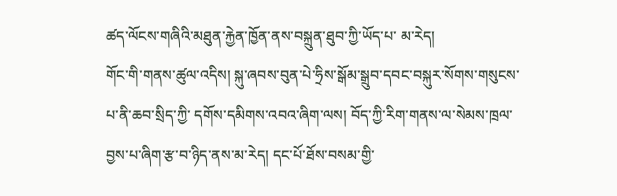ཚད་ལོངས་གཞིའི་མཐུན་རྐྱེན་ཁྱོན་ནས་བསྐྲུན་ཐུབ་ཀྱི་ཡོད་པ་ མ་རེད།
གོང་གི་གནས་ཚུལ་འདིས། སྐུ་ཞབས་བུན་པེ་ཧྲིས་སྒོམ་སྒྲུབ་དབང་བསྐུར་སོགས་གསུངས་པ་ནི་ཆབ་སྲིད་ཀྱི་ དགོས་དམིགས་འབའ་ཞིག་ལས། བོད་ཀྱི་རིག་གནས་ལ་སེམས་ཁྲལ་བྱས་པ་ཞིག་རྩ་བ་ཉིད་ནས་མ་རེད། དང་པོ་ཐོས་བསམ་གྱི་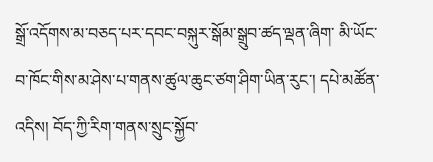སྒྲོ་འདོགས་མ་བཅད་པར་དབང་བསྐུར་སྒོམ་སྒྲུབ་ཚད་ལྡན་ཞིག་ མི་ཡོང་བ་ཁོང་གིས་མ་ཤེས་པ་གནས་ཚུལ་ཆུང་ཙག་ཤིག་ཡིན་རུང་། དཔེ་མཚོན་འདིས། བོད་ཀྱི་རིག་གནས་སྲུང་སྐྱོབ་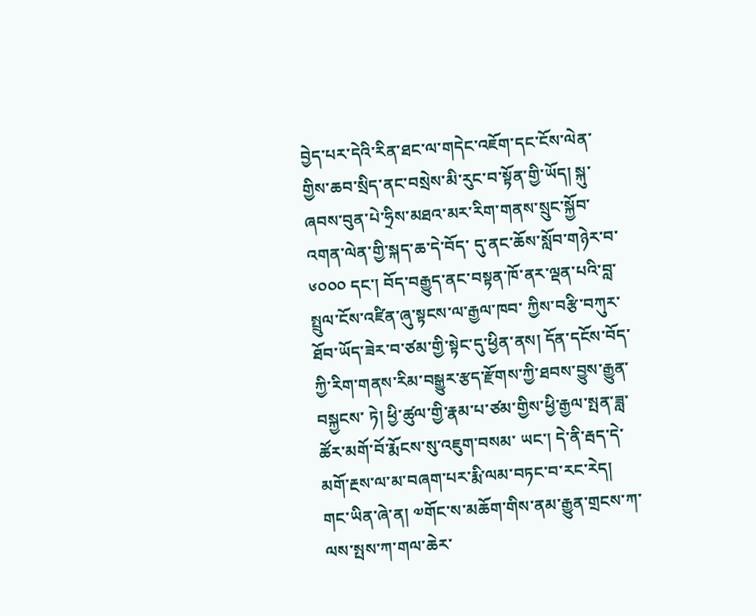བྱེད་པར་དེའི་རིན་ཐང་ལ་གདེང་འཇོག་དང་ངོས་ལེན་ གྱིས་ཆབ་སྲིད་ནང་བསྲེས་མི་རུང་བ་སྟོན་གྱི་ཡོད། སྐུ་ཞབས་བུན་པེ་ཧྲིས་མཐའ་མར་རིག་གནས་སྲུང་སྐྱོབ་འགན་ལེན་གྱི་སྐད་ཆ་དེ་བོད་ དུ་ནང་ཆོས་སློབ་གཉེར་བ་ ༦༠༠༠ དང་། བོད་བརྒྱུད་ནང་བསྟན་ཁོ་ནར་ལྡན་པའི་བླ་སྤྲུལ་ངོས་འཛིན་ཞུ་སྟངས་ལ་རྒྱལ་ཁབ་ ཀྱིས་བརྩི་བཀུར་ཐོབ་ཡོད་ཟེར་བ་ཙམ་གྱི་སྟེང་དུ་ཕྱིན་ནས། དོན་དངོས་བོད་ཀྱི་རིག་གནས་རིམ་བསྒྱུར་རྩད་རྫོགས་ཀྱི་ཐབས་བྱུས་རྒྱུན་བསྐྱངས་ ཏེ། ཕྱི་ཚུལ་གྱི་རྣམ་པ་ཙམ་གྱིས་ཕྱི་རྒྱལ་སྤན་ཟླ་ཚོར་མགོ་བོ་རྨོངས་སུ་འཇུག་བསམ་ ཡང་། དེ་ནི་རྦད་དེ་མགོ་རྔས་ལ་མ་བཞག་པར་རྨི་ལམ་བཏང་བ་རང་རེད། གང་ཡིན་ཞེ་ན། ༧གོང་ས་མཆོག་གིས་ནམ་རྒྱུན་གྲངས་ཀ་ལས་སྤས་ཀ་གལ་ཆེར་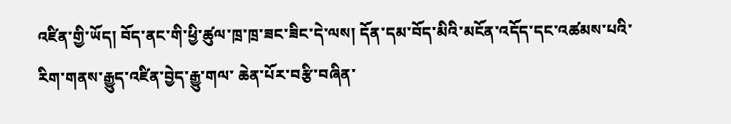འཛིན་གྱི་ཡོད། བོད་ནང་གི་ཕྱི་ཚུལ་ཁྲ་ཁྲ་ཟང་ཟིང་དེ་ལས། དོན་དམ་བོད་མིའི་མངོན་འདོད་དང་འཚམས་པའི་རིག་གནས་རྒྱུད་འཛིན་བྱེད་རྒྱུ་གལ་ ཆེན་པོར་བརྩི་བཞིན་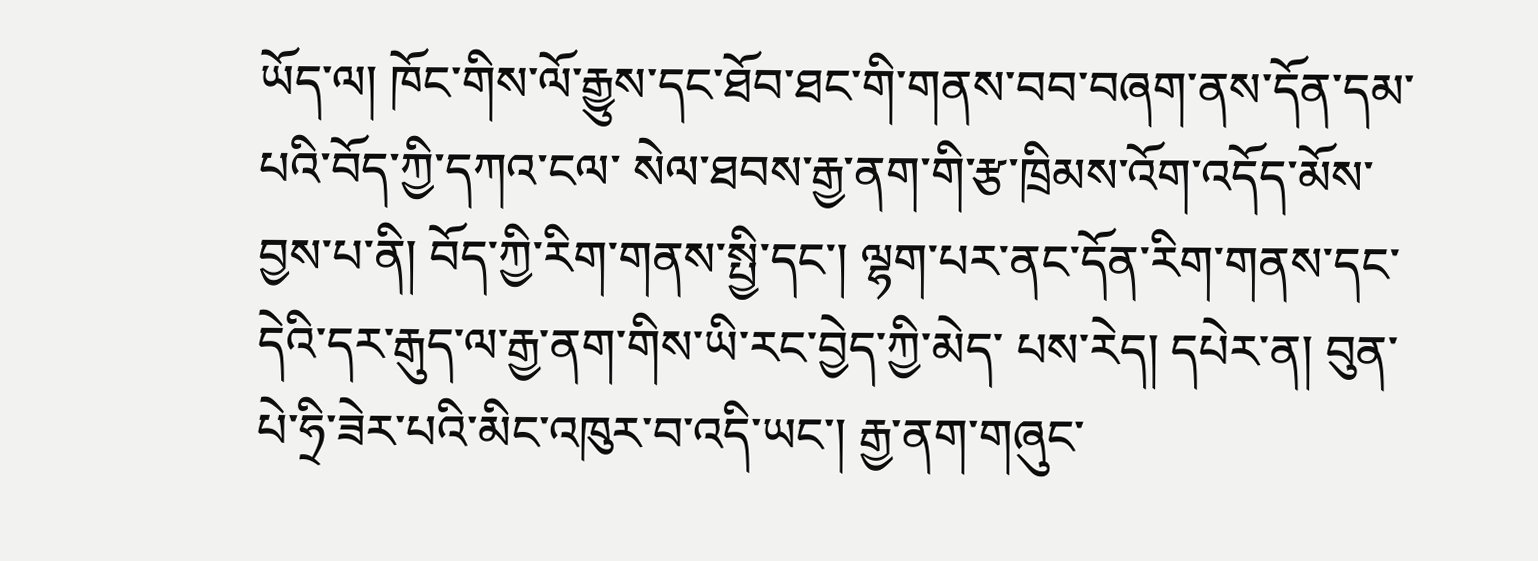ཡོད་ལ། ཁོང་གིས་ལོ་རྒྱུས་དང་ཐོབ་ཐང་གི་གནས་བབ་བཞག་ནས་དོན་དམ་པའི་བོད་ཀྱི་དཀའ་ངལ་ སེལ་ཐབས་རྒྱ་ནག་གི་རྩ་ཁྲིམས་འོག་འདོད་མོས་བྱས་པ་ནི། བོད་ཀྱི་རིག་གནས་སྤྱི་དང་། ལྷག་པར་ནང་དོན་རིག་གནས་དང་དེའི་དར་རྒུད་ལ་རྒྱ་ནག་གིས་ཡི་རང་བྱེད་ཀྱི་མེད་ པས་རེད། དཔེར་ན། བུན་པེ་ཧྲི་ཟེར་པའི་མིང་འཁུར་བ་འདི་ཡང་། རྒྱ་ནག་གཞུང་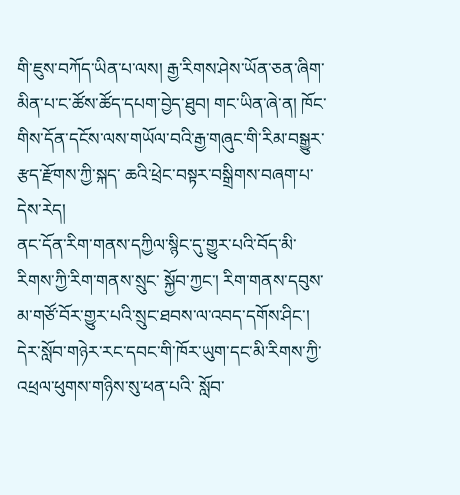གི་ཇུས་བཀོད་ཡིན་པ་ལས། རྒྱ་རིགས་ཤེས་ཡོན་ཅན་ཞིག་མིན་པ་ང་ཚོས་ཚོད་དཔག་བྱེད་ཐུབ། གང་ཡིན་ཞེ་ན། ཁོང་གིས་དོན་དངོས་ལས་གཡོལ་བའི་རྒྱ་གཞུང་གི་རིམ་བསྒྱུར་རྩད་རྫོགས་ཀྱི་སྐད་ ཆའི་ཕྲེང་བསྟར་བསྒྲིགས་བཞག་པ་དེས་རེད།
ནང་དོན་རིག་གནས་དཀྱིལ་སྙིང་དུ་གྱུར་པའི་བོད་མི་རིགས་ཀྱི་རིག་གནས་སྲུང་ སྐྱོབ་ཀྱང་། རིག་གནས་དབུས་མ་གཙོ་བོར་གྱུར་པའི་སྲུང་ཐབས་ལ་འབད་དགོས་ཤིང་། དེར་སློབ་གཉེར་རང་དབང་གི་ཁོར་ཡུག་དང་མི་རིགས་ཀྱི་འཕྲལ་ཕུགས་གཉིས་སུ་ཕན་པའི་ སློབ་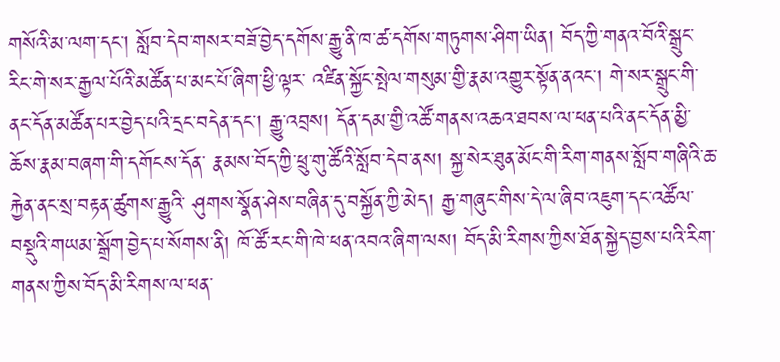གསོའི་མ་ལག་དང་། སློབ་དེབ་གསར་བཟོ་བྱེད་དགོས་རྒྱུ་ནི་ཁ་ཚ་དགོས་གཏུགས་ཤིག་ཡིན། བོད་ཀྱི་གནའ་བོའི་སྒྲུང་རིང་གེ་སར་རྒྱལ་པོའི་མཚོན་པ་མང་པོ་ཞིག་ཕྱི་ལྟར་ འཛིན་སྐྱོང་སྤེལ་གསུམ་གྱི་རྣམ་འགྱུར་སྟོན་ནའང་། གེ་སར་སྒྲུང་གི་ནང་དོན་མཚོན་པར་བྱེད་པའི་དྲང་བདེན་དང་། རྒྱུ་འབྲས། དོན་དམ་གྱི་འཚོ་གནས་འཆའ་ཐབས་ལ་ཕན་པའི་ནང་དོན་མྱི་ཆོས་རྣམ་བཞག་གི་དགོངས་དོན་ རྣམས་བོད་ཀྱི་ཕྲུ་གུ་ཚོའི་སློབ་དེབ་ནས། སྐྱ་སེར་ཐུན་མོང་གི་རིག་གནས་སློབ་གཞིའི་ཆ་རྐྱེན་ནང་སྲ་བརྟན་ཚུགས་རྒྱུའི་ ཤུགས་སྣོན་ཤེས་བཞིན་དུ་བསྐྱོན་ཀྱི་མེད། རྒྱ་གཞུང་གིས་དེ་ལ་ཞིབ་འཇུག་དང་འཚོལ་བསྡུའི་གཡམ་སྒྲོག་བྱེད་པ་སོགས་ནི། ཁོ་ཚོ་རང་གི་ཁེ་ཕན་འབའ་ཞིག་ལས། བོད་མི་རིགས་ཀྱིས་ཐོན་སྐྱེད་བྱས་པའི་རིག་གནས་ཀྱིས་བོད་མི་རིགས་ལ་ཕན་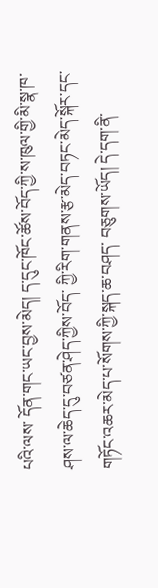པའི་ལས་ དོན་གང་ཡང་བྱས་མེད། ད་དུང་ཁོང་ཚོས་བོད་ཀྱི་ས་ཁུལ་གྱི་མི་སྣ་ཁ་ཤས་ལ་ཆེད་དུ་བཙན་ཤེད་ཀྱིས་བོད་ ཀྱི་རིག་གནས་རྩ་མེད་བཏང་མེད་སྐོར་དང་གཏོང་འཆར་མེད་པ་སོགས་ཀྱི་སྐད་ཆ་བཤད་ བཅུགས་ཡོད། དེ་དག་ནི་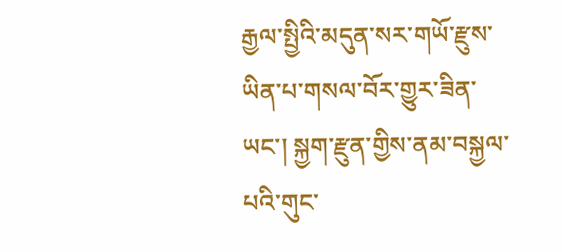རྒྱལ་སྤྱིའི་མདུན་སར་གཡོ་རྫུས་ཡིན་པ་གསལ་བོར་གྱུར་ཟིན་ཡང་། སྐྱག་རྫུན་གྱིས་ནམ་བསྐྱལ་པའི་གུང་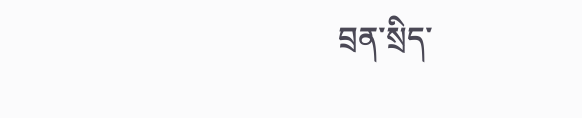བྲན་སྲིད་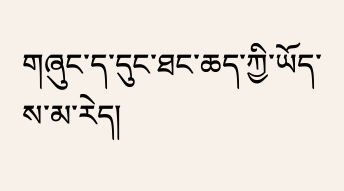གཞུང་ད་དུང་ཐང་ཆད་ཀྱི་ཡོད་ས་མ་རེད།